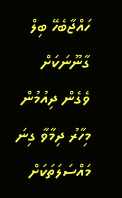ހައްޖާބެހޭ ބިލް ގާނޫނަކަށް ވެގެން ދިއުމުން މިހާރު ދިމާވާ ގިނަ މައްސަލަތަކަށް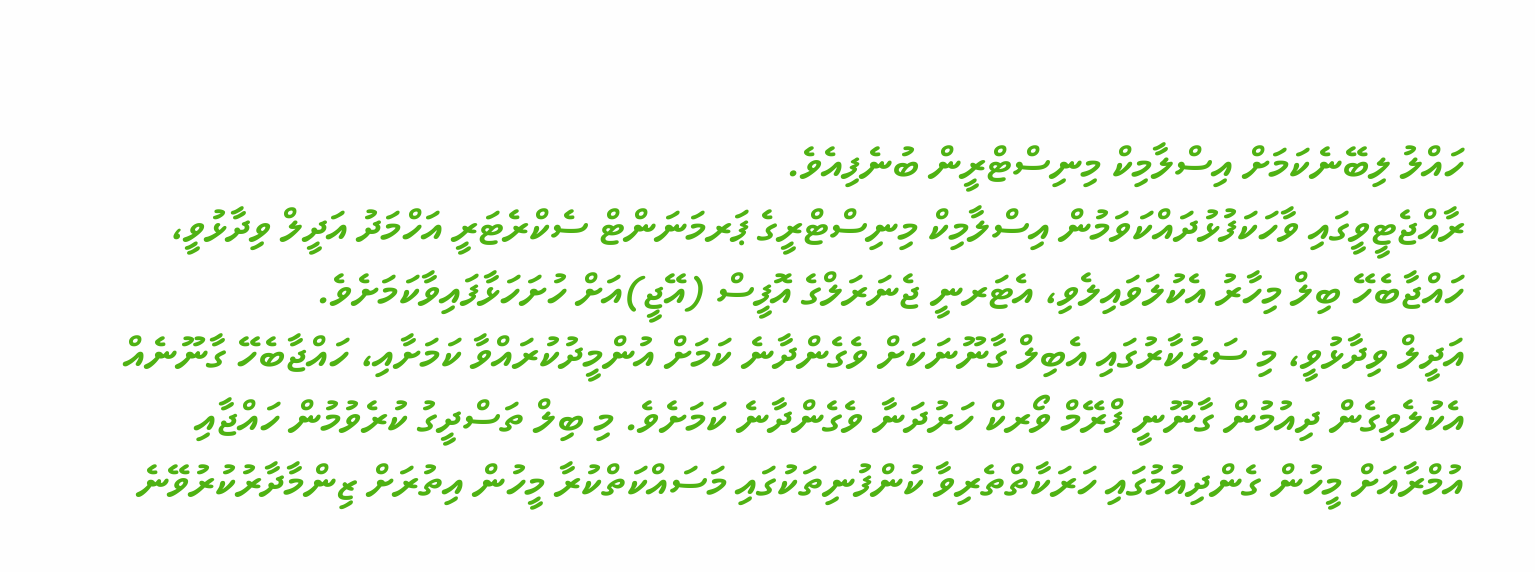ހައްލު ލިބޭނެކަމަށް އިސްލާމިކް މިނިސްޓްރީން ބުނެފިއެވެ.
ރާއްޖެޓީވީގައި ވާހަކަފުޅުދައްކަވަމުން އިސްލާމިކް މިނިސްޓްރީގެ ޕަރމަނަންޓް ސެކްރެޓަރީ އަހްމަދު އަދީލް ވިދާޅުވީ، ހައްޖާބެހޭ ބިލް މިހާރު އެކުލަވައިލެވި، އެޓަރނީ ޖެނަރަލްގެ އޮފީސް (އޭޖީ)އަށް ހުށަހަޅާފައިވާކަމަށެވެ.
އަދީލް ވިދާޅުވީ، މި ސަރުކާރުގައި އެބިލް ގާނޫނަކަށް ވެގެންދާނެ ކަމަށް އުންމީދުކުރައްވާ ކަމަށާއި، ހައްޖާބެހޭ ގާނޫނެއް އެކުލެވިގެން ދިއުމުން ގާނޫނީ ފްރޭމް ވޯރކް ހަރުދަނާ ވެގެންދާނެ ކަމަށެވެ. މި ބިލް ތަސްދީގު ކުރެވުމުން ހައްޖާއި އުމްރާއަށް މީހުން ގެންދިއުމުގައި ހަރަކާތްތެރިވާ ކުންފުނިތަކުގައި މަސައްކަތްކުރާ މީހުން އިތުރަށް ޒިންމާދާރުކުރުވޭނެ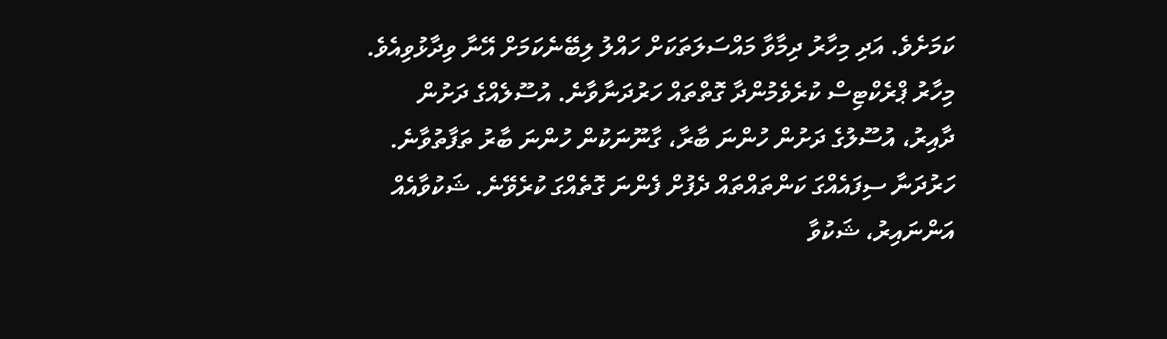ކަމަށެވެ. އަދި މިހާރު ދިމާވާ މައްސަލަތަކަށް ހައްލު ލިބޭނެކަމަށް އޭނާ ވިދާޅުވިއެވެ.
މިހާރު ޕްރެކްޓިސް ކުރެވެމުންދާ ގޮތްތައް ހަރުދަނާވާނެ. އުސޫލެއްގެ ދަށުން ދާއިރު، އުސޫލުގެ ދަށުން ހުންނަ ބާރާ، ގާނޫނަކުން ހުންނަ ބާރު ތަފާތުވާނެ. ހަރުދަނާ ސިފައެއްގަ ކަންތައްތައް ދެފުށް ފެންނަ ގޮތެއްގަ ކުރެވޭނެ. ޝަކުވާއެއް އަންނައިރު، ޝަކުވާ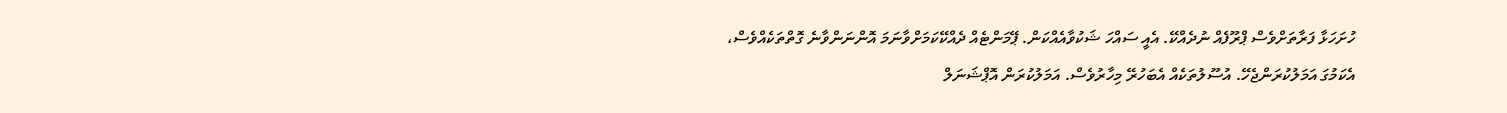ހުށަހަޅާ ފަރާތަށްވެސް ޕްރޫފެއް ނުދެއްކޭ. އެއީ ސައްހަ ޝަކުވާއެއްކަން. ޕޭމަންޓެއް ދެއްކޭކަމަށްވާނަމަ އޮންނަންވާނެ ގޮތްތަކެއްވެސް، އެކަމުގަ އަމަލުކުރަންޖެހޭ. އުސޫލުތަކެއް އެބަހުރޭ މިހާރުވެސް. އަމަލުކުރަން އޮޕްޝަނަލް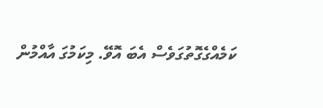ކަމެއްގެގޮތުގަވެސް އެބަ އޮވޭ. މިކަމުގަ އާއްމުން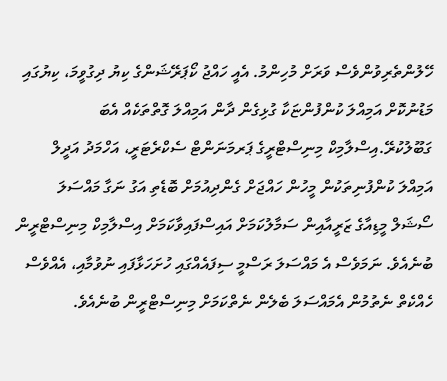ހޭލުންތެރިވުންވެސް ވަރަށް މުހިންމު. އެއީ ހައްޖު ކޯޕަރޭޝަންގެ ކިޔު ދިގުވީމަ، ކިޔުގައި މަޑުނުކޮށް އަމިއްލަ ކުންފުންޏަކާ ގުޅިގެން ދާން އަމިއްލަ ގޮތްތަކެއް އެބަ ގަބޫލުކުރޭ.އިސްލާމިކް މިނިސްޓްރީގެ ޕަރމަނަންޓް ސެކްރެޓަރީ، އަހްމަދު އަދީލް
އަމިއްލަ ކުންފުނިތަކުން މީހުން ހައްޖަށް ގެންދިއުމަށް ބޮޑެތި އަގު ނަގާ މައްސަލަ ސޯޝަލް މީޑިއާގެ ޒަރީއާއިން ސަމާލުކަމަށް އައިސްފައިވާކަމަށް އިސްލާމިކް މިނިސްޓްރީން ބުނެއެވެ. ނަމަވެސް އެ މައްސަލަ ރަސްމީ ސިފައެއްގައި ހުށަހަޅާފައި ނުވުމާއި، އެއްވެސް ހެއްކެތް ނެތުމުން އެމައްސަލަ ބެލެން ނެތްކަމަށް މިނިސްޓްރީން ބުނެއެވެ.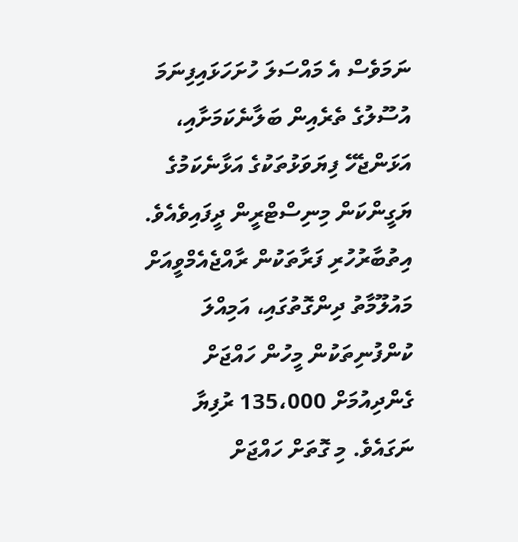ނަމަވެސް އެ މައްސަލަ ހުށަހަޅައިފިނަމަ އުސޫލުގެ ތެރެއިން ބަލާނެކަމަށާއި، އަޅަންޖެހޭ ފިޔަވަޅުތަކުގެ އަޅާނެކަމުގެ ޔަގީންކަން މިނިސްޓްރީން ދީފައިވެއެވެ.
އިތުބާރުހުރި ފަރާތަކުން ރާއްޖެއެމްވީއަށް މައުލޫމާތު ދިންގޮތުގައި، އަމިއްލަ ކުންފުނިތަކުން މީހުން ހައްޖަށް ގެންދިއުމަށް 135،000 ރުފިޔާ ނަގައެވެ. މި ގޮތަށް ހައްޖަށް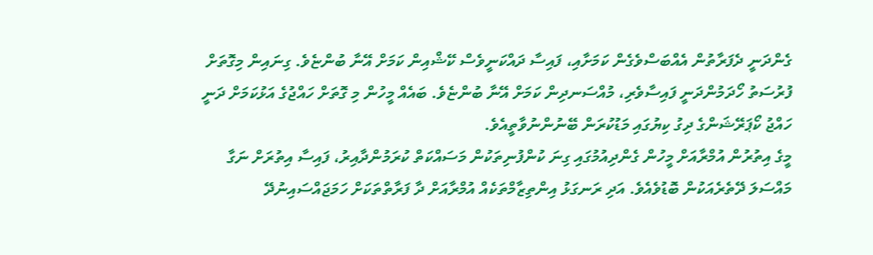ގެންދަނީ ދެފަރާތުން އެއްބަސްވެގެން ކަމަށާއި، ފައިސާ ދައްކަނީވެސް ކޭޝްއިން ކަމަށް އޭނާ ބުންޏެވެ. ގިނައިން މިގޮތަށް ފުރުސަތު ހޯދަމުންދަނީ ފައިސާވެރި، މުއްސަނދިން ކަމަށް އޭނާ ބުންޏެވެ. ބައެއް މީހުން މި ގޮތަށް ހައްޖުގެ އަޅުކަމަށް ދަނީ ހައްޖު ކޯޕަރޭޝަންގެ ދިގު ކިޔުގައި މަޑުކުރަން ބޭނުންނުވާތީއެވެ.
މީގެ އިތުރުން އުމްރާއަށް މީހުން ގެންދިއުމުގައި ގިނަ ކުންފުނިތަކުން މަސައްކަތް ކުރަމުންދާއިރު، ފައިސާ އިތުރަށް ނަގާ މައްސަލަ ދޭތެރެއަކުން ބޮޑުވެއެވެ. އަދި ރަނގަޅު އިންތިޒާމްތަކެއް އުމްރާއަށް ދާ ފަރާތްތަކަށް ހަމަޖައްސައިނުދޭ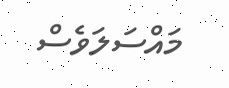މައްސަލަވެސް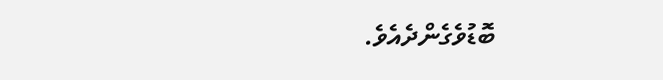ބޮޑުވެގެންދެއެވެ.